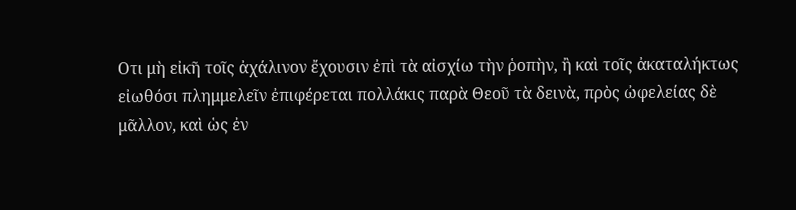Οτι μὴ εἰκῆ τοῖς ἀχάλινον ἔχουσιν ἐπὶ τὰ αἰσχίω τὴν ῥοπὴν, ἢ καὶ τοῖς ἀκαταλήκτως εἰωθόσι πλημμελεῖν ἐπιφέρεται πολλάκις παρὰ Θεοῦ τὰ δεινὰ, πρὸς ὠφελείας δὲ μᾶλλον, καὶ ὡς ἐν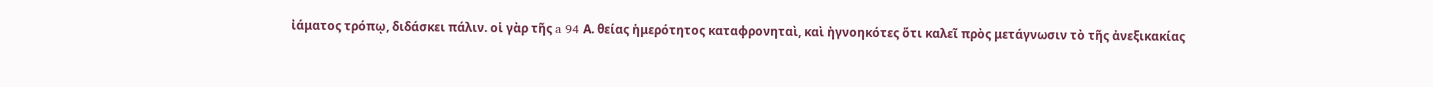ἰάματος τρόπῳ, διδάσκει πάλιν. οἱ γὰρ τῆς a 94 Α. θείας ἡμερότητος καταφρονηταὶ, καὶ ἠγνοηκότες ὅτι καλεῖ πρὸς μετάγνωσιν τὸ τῆς ἀνεξικακίας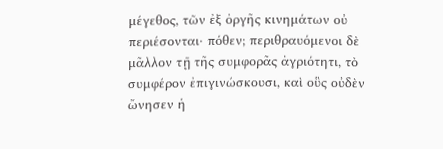μέγεθος, τῶν ἐξ ὀργῆς κινημάτων οὐ περιέσονται· πόθεν; περιθραυόμενοι δὲ μᾶλλον τῇ τῆς συμφορᾶς ἀγριότητι, τὸ συμφέρον ἐπιγινώσκουσι, καὶ οὓς οὐδὲν ὤνησεν ἡ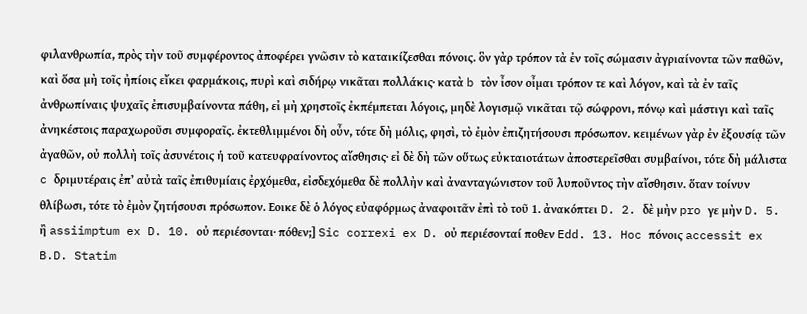φιλανθρωπία, πρὸς τὴν τοῦ συμφέροντος ἀποφέρει γνῶσιν τὸ καταικίζεσθαι πόνοις. ὃν γὰρ τρόπον τὰ ἐν τοῖς σώμασιν ἀγριαίνοντα τῶν παθῶν, καὶ ὅσα μὴ τοῖς ἠπίοις εἴκει φαρμάκοις, πυρὶ καὶ σιδήρῳ νικᾶται πολλάκις· κατὰ b τὸν ἶσον οἶμαι τρόπον τε καὶ λόγον, καὶ τὰ ἐν ταῖς ἀνθρωπίναις ψυχαῖς ἐπισυμβαίνοντα πάθη, εἰ μὴ χρηστοῖς ἐκπέμπεται λόγοις, μηδὲ λογισμῷ νικᾶται τῷ σώφρονι, πόνῳ καὶ μάστιγι καὶ ταῖς ἀνηκέστοις παραχωροῦσι συμφοραῖς. ἐκτεθλιμμένοι δὴ οὖν, τότε δὴ μόλις, φησὶ, τὸ ἐμὸν ἐπιζητήσουσι πρόσωπον. κειμένων γὰρ ἐν ἐξουσίᾳ τῶν ἀγαθῶν, οὐ πολλὴ τοῖς ἀσυνέτοις ἡ τοῦ κατευφραίνοντος αἴσθησις· εἰ δὲ δὴ τῶν οὕτως εὐκταιοτάτων ἀποστερεῖσθαι συμβαίνοι, τότε δὴ μάλιστα c δριμυτέραις ἐπ’ αὐτὰ ταῖς ἐπιθυμίαις ἐρχόμεθα, εἰσδεχόμεθα δὲ πολλὴν καὶ ἀνανταγώνιστον τοῦ λυποῦντος τὴν αἴσθησιν. ὅταν τοίνυν θλίβωσι, τότε τὸ ἐμὸν ζητήσουσι πρόσωπον. Εοικε δὲ ὁ λόγος εὐαφόρμως ἀναφοιτᾶν ἐπὶ τὸ τοῦ 1. ἀνακόπτει D. 2. δὲ μὴν pro γε μὴν D. 5. ἢ assiimptum ex D. 10. οὐ περιέσονται· πόθεν;] Sic correxi ex D. οὐ περιέσονταί ποθεν Edd. 13. Hoc πόνοις accessit ex B.D. Statim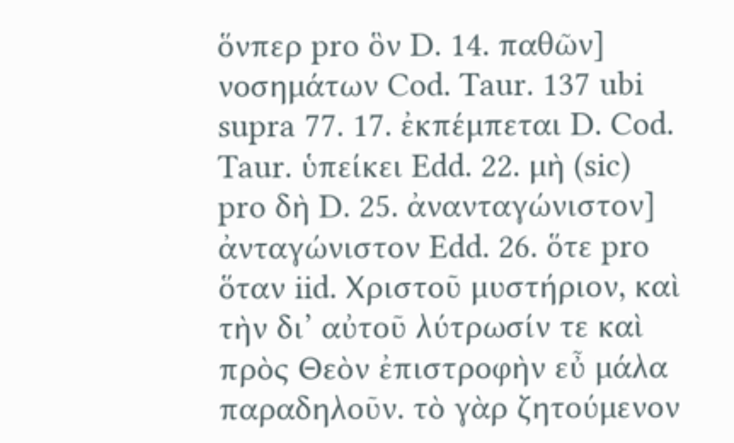ὅνπερ pro ὃν D. 14. παθῶν] νοσημάτων Cod. Taur. 137 ubi supra 77. 17. ἐκπέμπεται D. Cod. Taur. ὑπείκει Edd. 22. μὴ (sic) pro δὴ D. 25. ἀνανταγώνιστον] ἀνταγώνιστον Edd. 26. ὅτε pro ὅταν iid. Χριστοῦ μυστήριον, καὶ τὴν δι’ αὐτοῦ λύτρωσίν τε καὶ πρὸς Θεὸν ἐπιστροφὴν εὖ μάλα παραδηλοῦν. τὸ γὰρ ζητούμενον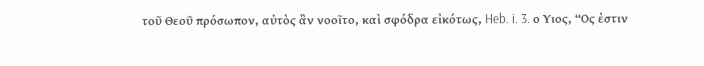τοῦ Θεοῦ πρόσωπον, αὐτὸς ἂν νοοῖτο, καὶ σφόδρα εἰκότως, Heb. i. 3. ο Υιος, “Ος ἐστιν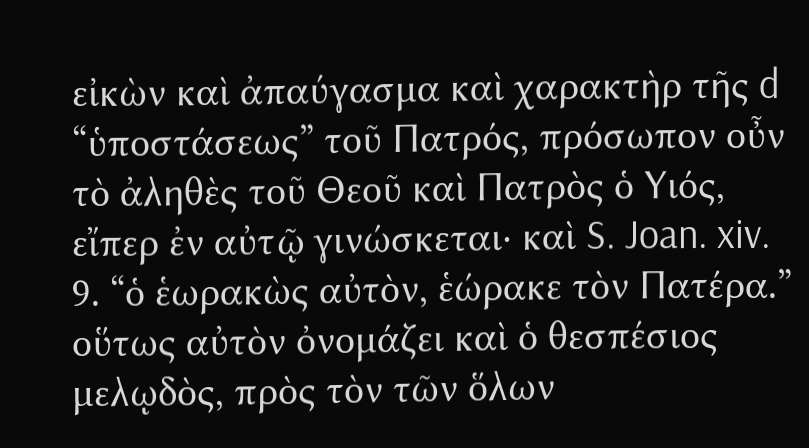εἰκὼν καὶ ἀπαύγασμα καὶ χαρακτὴρ τῆς d “ὑποστάσεως” τοῦ Πατρός, πρόσωπον οὖν τὸ ἀληθὲς τοῦ Θεοῦ καὶ Πατρὸς ὁ Υιός, εἴπερ ἐν αὐτῷ γινώσκεται· καὶ S. Joan. xiv. 9. “ὁ ἑωρακὼς αὐτὸν, ἑώρακε τὸν Πατέρα.” οὕτως αὐτὸν ὀνομάζει καὶ ὁ θεσπέσιος μελῳδὸς, πρὸς τὸν τῶν ὅλων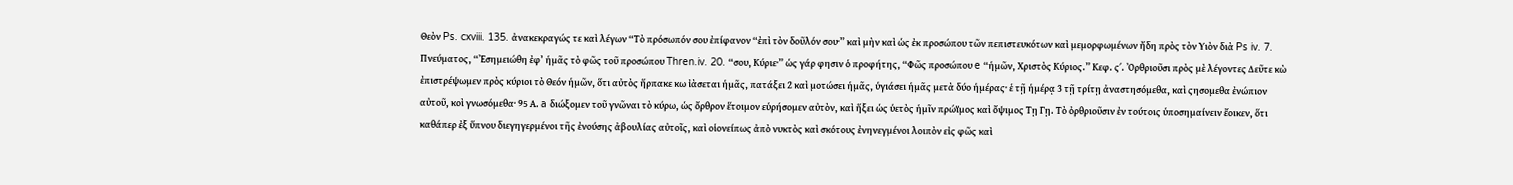Θεὸν Ps. cxviii. 135. ἀνακεκραγώς τε καὶ λέγων “Τὸ πρόσωπόν σου ἐπίφανον “ἐπὶ τὸν δοῦλόν σου·” καὶ μὴν καὶ ὡς ἐκ προσώπου τῶν πεπιστευκότων καὶ μεμορφωμένων ἤδη πρὸς τὸν Υιὸν διὰ Ps iv. 7. Πνεύματος, “Ἐσημειώθη ἐφ’ ἡμᾶς τὸ φῶς τοῦ προσώπου Thren.iv. 20. “σου, Κύριε·” ὡς γάρ φησιν ὁ προφήτης, “Φῶς προσώπου e “ἡμῶν, Χριστὸς Κύριος.” Κεφ. ς΄. Ὀρθριοῦσι πρὸς μὲ λέγοντες Δεῦτε κὼ ἐπιστρέψωμεν πρὸς κύριοι τὸ Θεόν ἡμῶν, ὅτι αὐτὸς ἥρπακε κω ἰὰσεται ἡμᾶς, πατάξει 2 καὶ μοτώσει ἡμᾶς, ὑγιάσει ἡμᾶς μετὰ δύο ἡμέρας· ἑ τῇ ἡμέρᾳ 3 τῇ τρίτῃ ἀναστησόμεθα, καὶ ςησομεθα ἐνώπιον αὐτοῦ, κοὶ γνωσόμεθα· 95 Α. a διώξομεν τοῦ γνῶναι τὸ κύρω, ὡς ὄρθρον ἕτοιμον εὑρήσομεν αὐτὸν, καὶ ἥξει ὡς ὑετὸς ἡμῖν πρώϊμος καὶ ὄψιμος Τῃ Γῃ. Τὸ ὀρθριοῦσιν ἐν τούτοις ὑποσημαίνειν ἔοικεν, ὅτι καθάπερ ἐξ ὕπνου διεγηγερμένοι τῆς ἐνούσης ἀβουλίας αὐτοῖς, καὶ οἱονείπως ἀπὸ νυκτὸς καὶ σκότους ἐνηνεγμένοι λοιπὸν εἰς φῶς καὶ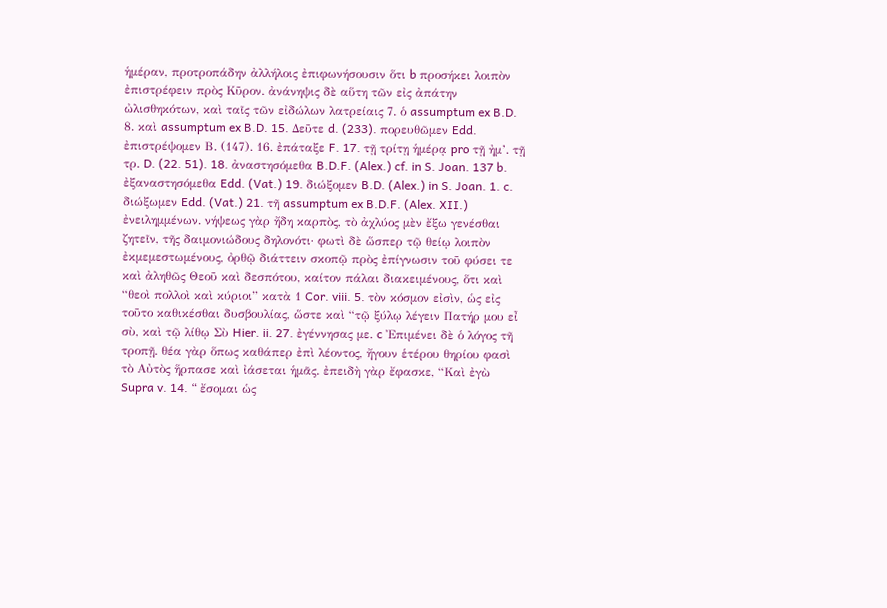ἡμέραν, προτροπάδην ἀλλήλοις ἐπιφωνήσουσιν ὅτι b προσήκει λοιπὸν ἐπιστρέφειν πρὸς Κῦρον. ἀνάνηψις δὲ αὕτη τῶν εἰς ἀπάτην ὠλισθηκότων, καὶ ταῖς τῶν εἰδώλων λατρείαις 7. ὁ assumptum ex B.D. 8. καὶ assumptum ex B.D. 15. Δεῦτε d. (233). πορευθῶμεν Edd. ἐπιστρέψομεν Β. (147). 16. ἐπάταξε F. 17. τῇ τρίτῃ ἡμέρᾳ pro τῇ ἠμ’. τῇ τρ. D. (22. 51). 18. ἀναστησόμεθα B.D.F. (Alex.) cf. in S. Joan. 137 b. ἐξαναστησόμεθα Edd. (Vat.) 19. διώξομεν B.D. (Alex.) in S. Joan. 1. c. διώξωμεν Edd. (Vat.) 21. τῆ assumptum ex B.D.F. (Alex. XII.) ἐνειλημμένων. νήψεως γὰρ ἤδη καρπὸς, τὸ ἀχλύος μὲν ἔξω γενέσθαι ζητεῖν, τῆς δαιμονιώδους δηλονότι· φωτὶ δὲ ὥσπερ τῷ θείῳ λοιπὸν ἐκμεμεστωμένους, ὀρθῷ διάττειν σκοπῷ πρὸς ἐπίγνωσιν τοῦ φύσει τε καὶ ἀληθῶς Θεοῦ καὶ δεσπότου, καίτον πάλαι διακειμένους, ὅτι καὶ “θεοὶ πολλοὶ καὶ κύριοι” κατὰ 1 Cor. viii. 5. τὸν κόσμον εἰσὶν, ὡς εἰς τοῦτο καθικέσθαι δυσβουλίας, ὥστε καὶ “τῷ ξύλῳ λέγειν Πατήρ μου εἶ σὺ, καὶ τῷ λίθῳ Σὺ Hier. ii. 27. ἐγέννησας με. c Ἐπιμένει δὲ ὁ λόγος τῆ τροπῇ. θέα γὰρ ὅπως καθάπερ ἐπὶ λέοντος, ἤγουν ἑτέρου θηρίου φασὶ τὸ Αὐτὸς ἥρπασε καὶ ἰάσεται ἡμᾶς. ἐπειδὴ γὰρ ἔφασκε, “Καὶ ἐγὼ Supra v. 14. “ ἔσομαι ὡς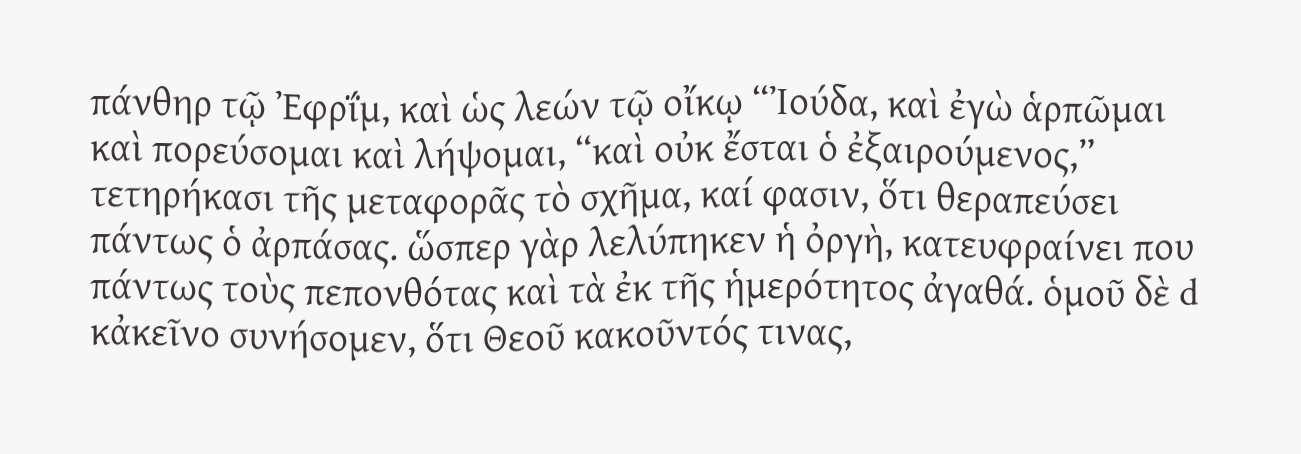πάνθηρ τῷ Ἐφρΐμ, καὶ ὡς λεών τῷ οἴκῳ “Ἰούδα, καὶ ἐγὼ ἁρπῶμαι καὶ πορεύσομαι καὶ λήψομαι, “καὶ οὐκ ἔσται ὁ ἐξαιρούμενος,” τετηρήκασι τῆς μεταφορᾶς τὸ σχῆμα, καί φασιν, ὅτι θεραπεύσει πάντως ὁ ἀρπάσας. ὥσπερ γὰρ λελύπηκεν ἡ ὀργὴ, κατευφραίνει που πάντως τοὺς πεπονθότας καὶ τὰ ἐκ τῆς ἡμερότητος ἀγαθά. ὁμοῦ δὲ d κἀκεῖνο συνήσομεν, ὅτι Θεοῦ κακοῦντός τινας,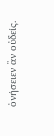ὀνήσειεν ἂν οὐδείς.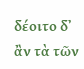δέοιτο δ᾿ ἂν τὰ τῶν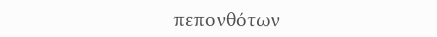πεπονθότων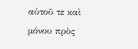αὐτοῦ τε καὶ μόνου πρὸς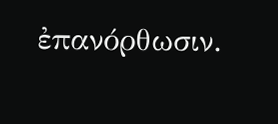ἐπανόρθωσιν.